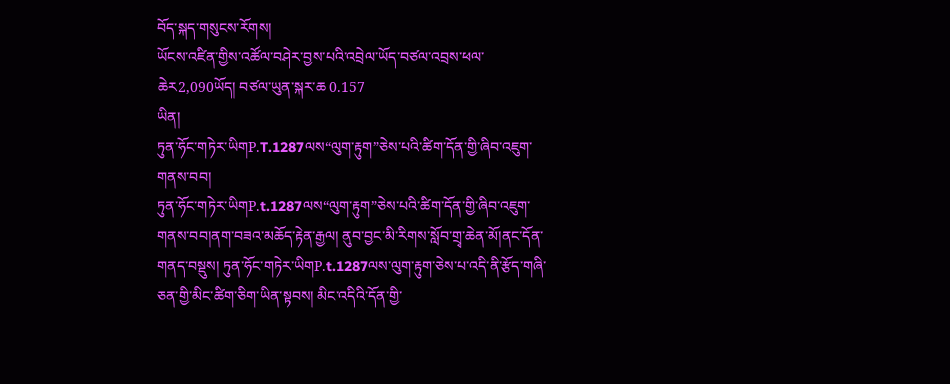བོད་སྐད་གསུངས་རོགས།
ཡོངས་འཛིན་གྱིས་འཚོལ་བཤེར་བྱས་པའི་འབྲེལ་ཡོད་བཙལ་འབྲས་ཕལ་ཆེར2,090ཡོད། བཙལ་ཡུན་སྐར་ཆ 0.157
ཡིན།
ཏུན་ཧོང་གཏེར་ཡིགP.T.1287ལས“ལུག་རྟུག”ཅེས་པའི་ཚིག་དོན་གྱི་ཞིབ་འཇུག་གནས་བབ།
ཏུན་ཧོང་གཏེར་ཡིགP.t.1287ལས“ལུག་རྟུག”ཅེས་པའི་ཚིག་དོན་གྱི་ཞིབ་འཇུག་གནས་བབ།ནག་བཟའ་མཆོད་རྟེན་རྒྱལ། ནུབ་བྱང་མི་རིགས་སློབ་གྲྭ་ཆེན་མོ།ནང་དོན་གནད་བསྡུས། ཏུན་ཧོང་གཏེར་ཡིགP.t.1287ལས་ལུག་རྟུག་ཅེས་པ་འདི་ནི་རྩོད་གཞི་ཅན་གྱི་མིང་ཚིག་ཅིག་ཡིན་སྟབས། མིང་འདིའི་དོན་གྱི་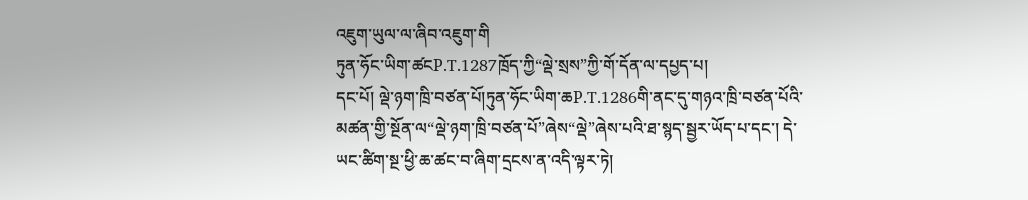འཇུག་ཡུལ་ལ་ཞིབ་འཇུག་གི
ཏུན་ཧོང་ཡིག་ཚངP.T.1287ཁྲོད་ཀྱི“ལྡེ་སྲས”ཀྱི་གོ་དོན་ལ་དཔྱད་པ།
དང་པོ། ལྡེ་ཉག་ཁྲི་བཙན་པོ།ཏུན་ཧོང་ཡིག་ཆP.T.1286གི་ནང་དུ་གཉའ་ཁྲི་བཙན་པོའི་མཚན་གྱི་སྔོན་ལ“ལྡེ་ཉག་ཁྲི་བཙན་པོ”ཞེས“ལྡེ”ཞེས་པའི་ཐ་སྙད་སྦྱར་ཡོད་པ་དང་། དེ་ཡང་ཚིག་སྔ་ཕྱི་ཆ་ཚང་བ་ཞིག་དྲངས་ན་འདི་ལྟར་ཏེ།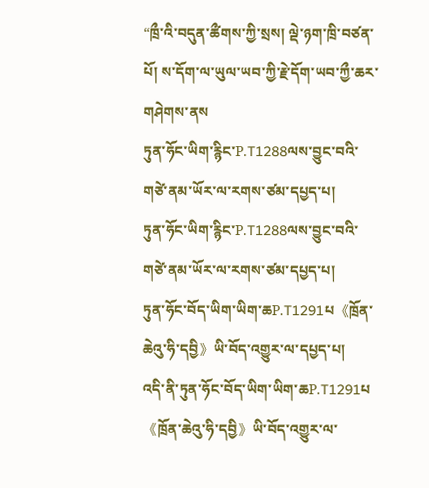“ཁྲྀ་འི་བདུན་ཚྀགས་ཀྱི་སྲས། ལྡེ་ཉག་ཁྲི་བཙན་པོ། ས་དོག་ལ་ཡུལ་ཡབ་ཀྱི་རྗེ་དོག་ཡབ་ཀྱྀ་ཆར་གཤེགས་ནས
ཏུན་ཧོང་ཡིག་རྙིང་P.T1288ལས་བྱུང་བའི་གཙེ་ནམ་ཡོར་ལ་རགས་ཙམ་དཔྱད་པ།
ཏུན་ཧོང་ཡིག་རྙིང་P.T1288ལས་བྱུང་བའི་གཙེ་ནམ་ཡོར་ལ་རགས་ཙམ་དཔྱད་པ།
ཏུན་ཧོང་བོད་ཡིག་ཡིག་ཆP.T1291པ《ཁྲོན་ཆེའུ་ཧི་དབྱི》ཡི་བོད་འགྱུར་ལ་དཔྱད་པ།
འདི་ནི་ཏུན་ཧོང་བོད་ཡིག་ཡིག་ཆP.T1291པ《ཁྲོན་ཆེའུ་ཧི་དབྱི》ཡི་བོད་འགྱུར་ལ་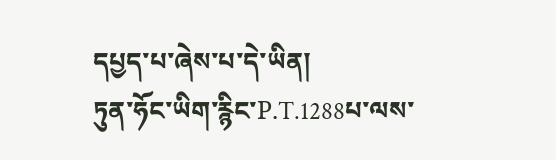དཔྱད་པ་ཞེས་པ་དེ་ཡིན།
ཏུན་ཧོང་ཡིག་རྙིང་P.T.1288པ་ལས་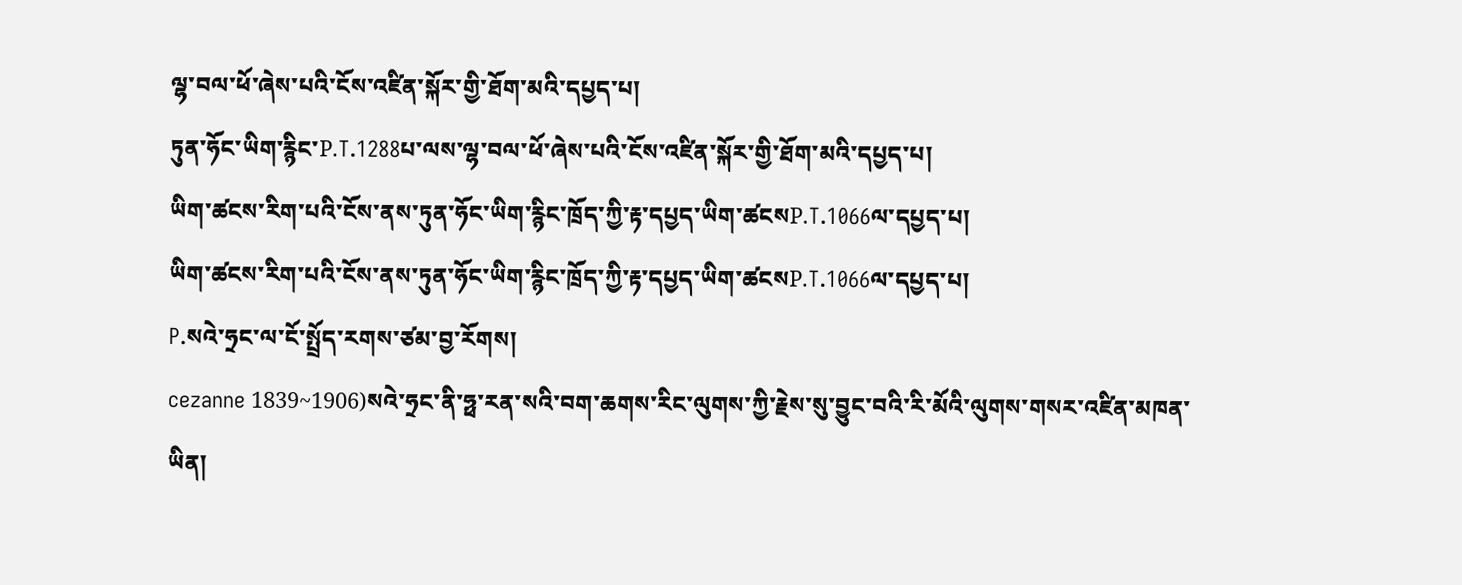ལྷ་བལ་ཕོ་ཞེས་པའི་ངོས་འཛིན་སྐོར་གྱི་ཐོག་མའི་དཔྱད་པ།
ཏུན་ཧོང་ཡིག་རྙིང་P.T.1288པ་ལས་ལྷ་བལ་ཕོ་ཞེས་པའི་ངོས་འཛིན་སྐོར་གྱི་ཐོག་མའི་དཔྱད་པ།
ཡིག་ཚངས་རིག་པའི་ངོས་ནས་ཏུན་ཧོང་ཡིག་རྙིང་ཁྲོད་ཀྱི་རྟ་དཔྱད་ཡིག་ཚངསP.T.1066ལ་དཔྱད་པ།
ཡིག་ཚངས་རིག་པའི་ངོས་ནས་ཏུན་ཧོང་ཡིག་རྙིང་ཁྲོད་ཀྱི་རྟ་དཔྱད་ཡིག་ཚངསP.T.1066ལ་དཔྱད་པ།
P.སའེ་ཧྲང་ལ་ངོ་སྤྲོད་རགས་ཙམ་བྱ་རོགས།
cezanne 1839~1906)སའེ་ཧྲང་ནི་ཧྥ་རན་སའི་བག་ཆགས་རིང་ལུགས་ཀྱི་རྗེས་སུ་བྱུང་བའི་རི་མོའི་ལུགས་གསར་འཛིན་མཁན་ཡིན།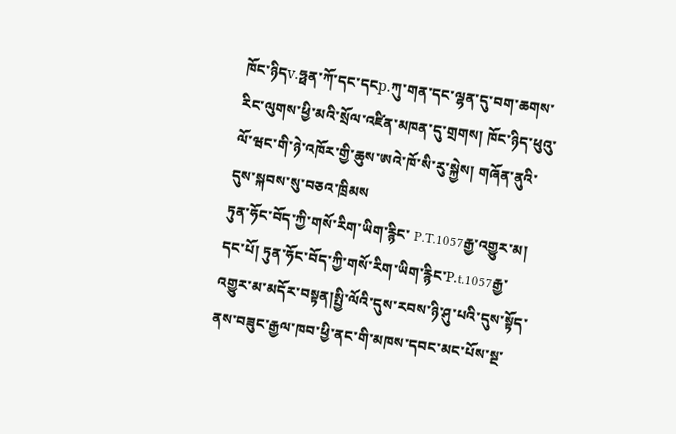ཁོང་ཉིདv.ཧྥན་ཀོ་དང་དངp.ཀུ་གན་དང་ལྷན་དུ་བག་ཆགས་རིང་ལུགས་ཕྱི་མའི་སྲོལ་འཛིན་མཁན་དུ་གྲགས། ཁོང་ཉིད་ཕུའུ་ལོ་ཝང་གི་ཉེ་འཁོར་གྱི་ཆུས་ཨའེ་ཁོ་སི་རུ་སྐྱེས། གཞོན་ནུའི་དུས་སྐབས་སུ་བཅའ་ཁྲིམས
ཏུན་ཧོང་བོད་ཀྱི་གསོ་རིག་ཡིག་རྙིང་ P.T.1057རྒྱ་འགྱུར་མ།
དང་པོ། ཏུན་ཧོང་བོད་ཀྱི་གསོ་རིག་ཡིག་རྙིང་P.t.1057རྒྱ་འགྱུར་མ་མདོར་བསྟན།སྤྱི་ལོའི་དུས་རབས་ཉི་ཤུ་པའི་དུས་སྟོད་ནས་བཟུང་རྒྱལ་ཁབ་ཕྱི་ནང་གི་མཁས་དབང་མང་པོས་སྔ་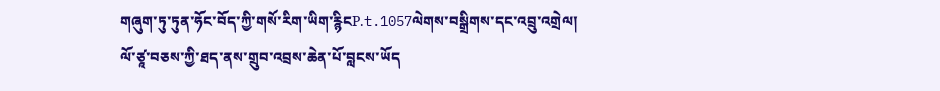གཞུག་ཏུ་ཏུན་ཧོང་བོད་ཀྱི་གསོ་རིག་ཡིག་རྙིངP.t.1057ལེགས་བསྒྲིགས་དང་འབྲུ་འགྲེལ། ལོ་ཙཱ་བཅས་ཀྱི་ཐད་ནས་གྲུབ་འབྲས་ཆེན་པོ་བླངས་ཡོད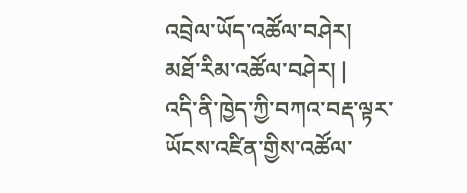འབྲེལ་ཡོད་འཚོལ་བཤེར།
མཐོ་རིམ་འཚོལ་བཤེར། |
འདི་ནི་ཁྱེད་ཀྱི་བཀའ་བརྡ་ལྟར་ཡོངས་འཛིན་གྱིས་འཚོལ་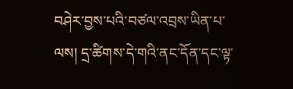བཤེར་བྱས་པའི་བཙལ་འབྲས་ཡིན་པ་ལས། དྲ་ཚིགས་དེ་གའི་ནང་དོན་དང་ལྟ་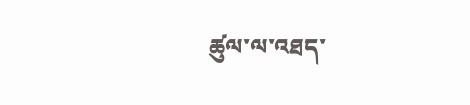ཚུལ་ལ་འཐད་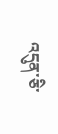འདུན་ཅི་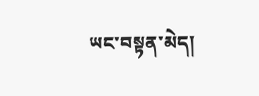ཡང་བསྟན་མེད།